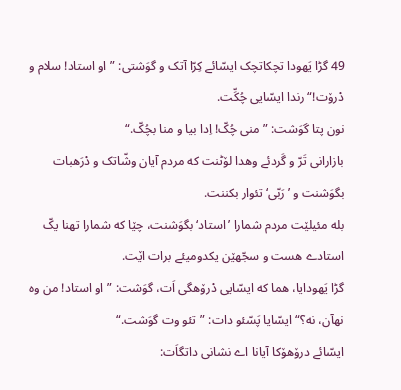49 گڑا یَهودا تچکاتچک ایسّائے کِرّا آتک و گوَشتی: ”او استاد! سلام و دْرۆت!“ رندا ایسّایی چُکِّت.
نون پتا گوَشت: ”منی چُکّ! اِدا بیا و منا بچُکّ.“
بازارانی تَرّ و گَردئے وهدا لۆٹنت که مردم آیان وشّاتک و دْرَهبات بگوَشنت و ’رَبّی‘ تئوار بکننت.
بله مئیلێت مردم شمارا ’استاد‘ بگوَشنت، چێا که شمارا تهنا یکّ استادے هست و سجّهێن یکدومیئے برات اێت.
گڑا یَهودایا، هما که ایسّایی دْرۆهگی اَت، گوَشت: ”او استاد! من وه نهآن، نه؟“ ایسّایا پَسّئو دات: ”تئو وت گوَشت.“
ایسّائے درۆهۆکا آیانا اے نشانی داتگاَت: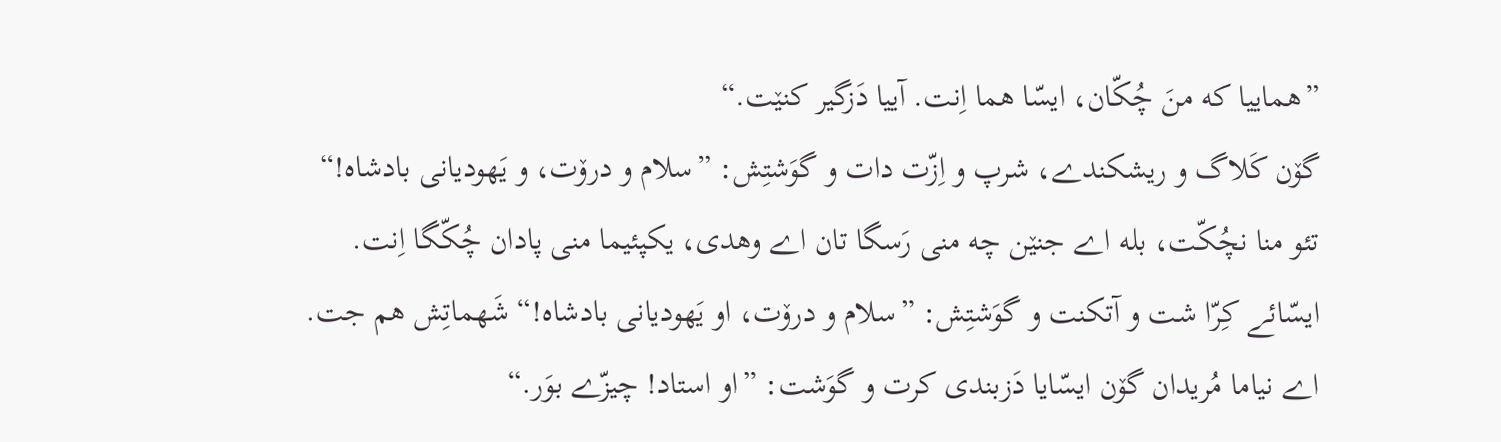”هماییا که منَ چُکّان، ایسّا هما اِنت. آییا دَزگیر کنێت.“
گۆن کَلاگ و ریشکندے، شرپ و اِزّت دات و گوَشتِش: ”سلام و درۆت، و یَهودیانی بادشاه!“
تئو منا نچُکّت، بله اے جنێن چه منی رَسگا تان اے وهدی، یکپئیما منی پادان چُکّگا اِنت.
ایسّائے کِرّا شت و آتکنت و گوَشتِش: ”سلام و درۆت، او یَهودیانی بادشاه!“ شَهماتِش هم جت.
اے نیاما مُریدان گۆن ایسّایا دَزبندی کرت و گوَشت: ”او استاد! چیزّے بوَر.“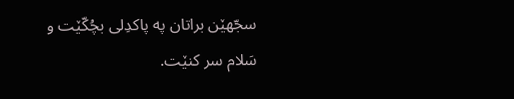سجّهێن براتان په پاکدِلی بچُکّێت و سَلام سر کنێت.